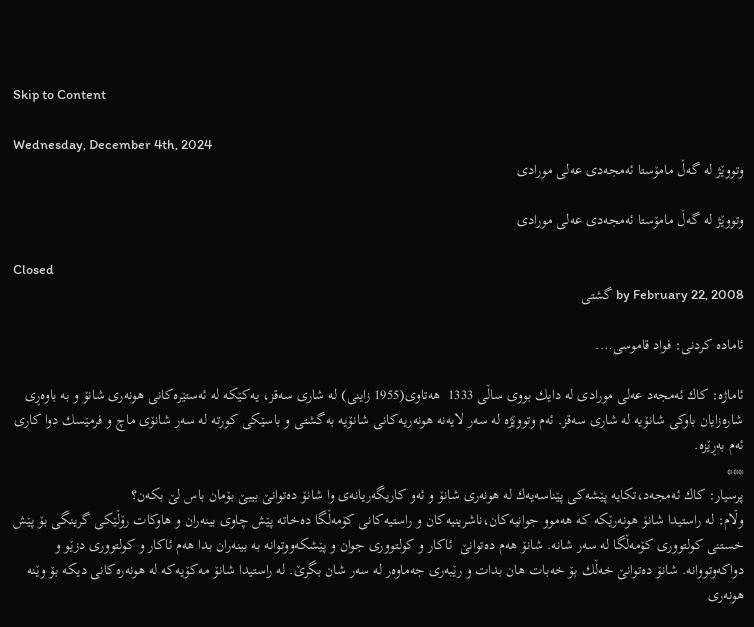Skip to Content

Wednesday, December 4th, 2024
وتووێژ له گه‌ڵ مامۆستا ئه‌مجه‌دی عه‌لی مورادی

وتووێژ له گه‌ڵ مامۆستا ئه‌مجه‌دی عه‌لی مورادی

Closed
by February 22, 2008 گشتی

ئاماده كردنی: فواد قاموسی….

ئاماژه: كاك ئه‌مجه‌د عه‌لی مورادی له دایك بووی ساڵی 1333  هه‌تاوی(1955 زاینی) له شاری سه‌قز، یه‌كێكه له ئه‌ستێره‌كانی هونه‌ری شانۆ و به باوه‌ڕی شاره‌زایان باوكی شانۆیه له شاری سه‌قز. ئه‌م وتووێژه له سه‌ر لایه‌نه هونه‌ریه‌كانی شانۆیه به‌گشتی و باسێكی كورته له سه‌ر شانۆی ماچ و فرمێسك دوا كاری ئه‌م به‌ڕێزه.
***
پرسیار: كاك ئه‌مجه‌د،تكایه پێشه‌كی پێناسه‌یه‌ك له هونه‌ری شانۆ و ئه‌و كاریگه‌ریانه‌ی وا شانۆ ده‌توانێ بیبێ بۆمان باس لێ بكه‌ن؟
وڵام: له راستیدا شانۆ هونه‌رێكه كه هه‌موو جوانیه‌كان،ناشرینیه‌كان و راستیه‌كانی كۆمه‌ڵگا ده‌خاته پێش چاوی بینه‌ران و هاوكات رۆڵێكی گرینگی بۆ پێش خستنی كولتووری كۆمه‌ڵگا له سه‌ر شانه. شانۆ هه‌م ده‌توانێ  ئاكار و كولتووری جوان و پێشكه‌ووتوانه به بینه‌ران بدا هه‌م ئاكار و كولتووری دزێو و دواكه‌وتووانه. شانۆ ده‌توانێ خه‌ڵك بۆ خه‌بات هان بدات و رێبه‌ری جه‌ماوه‌ر له سه‌ر شان بگرێ. له راستیدا شانۆ مه‌كۆیه‌كه له هونه‌ره‌كانی دیكه بۆ وێنه هونه‌ری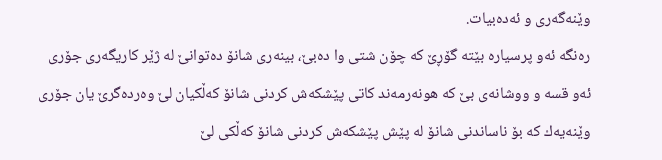وێنه‌گه‌ری و ئه‌ده‌بیات.
ره‌نگه ئه‌و پرسیاره بێته گۆڕێ كه چۆن شتی وا ده‌بێ، بینه‌ری شانۆ ده‌توانێ له ژێر كاریگه‌ری جۆری ئه‌و قسه و ووشانه‌ی بێ كه هونه‌رمه‌ند كاتی پێشكه‌ش كردنی شانۆ كه‌ڵكیان لێ وه‌رده‌گرێ یان جۆری وێنه‌یه‌ك كه بۆ ناساندنی شانۆ له پێش پێشكه‌ش كردنی شانۆ كه‌ڵكی لێ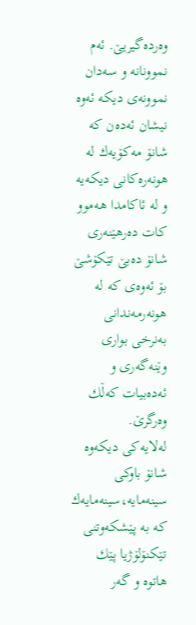وه‌رده‌گیریێ. ئه‌م نموونانه و سه‌دان نموونه‌ی دیكه ئه‌وه نیشان ئه‌ده‌ن كه شانۆ مه‌كۆیه‌ك له هونه‌ره‌كانی دیكه‌یه و له ئاكامدا هه‌موو كات ده‌رهێنه‌ری شانۆ ده‌بێ تێكۆشێ بۆ ئه‌وه‌ی كه له هونه‌رمه‌ندانی به‌نرخی بواری وێنه‌گه‌ری و ئه‌ده‌بیات كه‌ڵك وه‌رگرێ.
له‌لایه‌كی دیكه‌وه شانۆ باوكی سینه‌مایه،سینه‌مایه‌ك كه به پێشكه‌وتنی تێكنۆلۆژیا پێك هاتوه و گه‌ر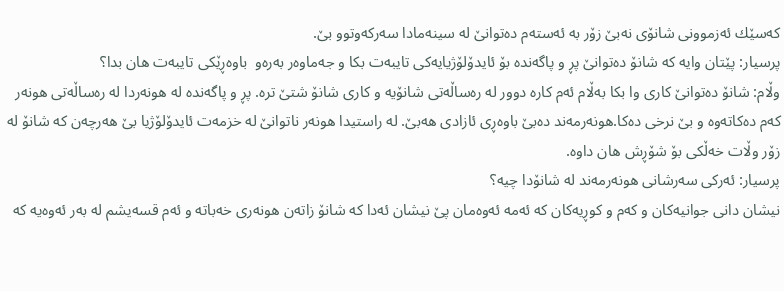كه‌سێك ئه‌زموونی شانۆی نه‌بێ زۆر به ئه‌سته‌م ده‌توانێ له سینه‌مادا سه‌ركه‌وتوو بێ.
پرسیار: پێتان وایه كه شانۆ ده‌توانێ پڕ و پاگه‌نده بۆ ئایدۆلۆژیایه‌كی تایبه‌ت بكا و جه‌ماوه‌ر به‌ره‌و  باوه‌ڕێكی تایبه‌ت هان بدا؟
وڵام: شانۆ ده‌توانێ كاری وا بكا به‌ڵام ئه‌م كاره دوور له ره‌ساڵه‌تی شانۆیه و كاری شانۆ شتێ تره. پڕ و پاگه‌نده له هونه‌ردا له ره‌ساڵه‌تی هونه‌ر كه‌م ده‌كاته‌وه‌ و بێ نرخی ده‌كا.هونه‌رمه‌ند ده‌بێ باوه‌ڕی ئازادی هه‌بێ. له راستیدا هونه‌ر ناتوانێ له خزمه‌ت ئایدۆلۆژیا بێ هه‌رچه‌ن كه شانۆ له زۆر وڵات خه‌ڵكی بۆ شۆڕش هان داوه.
پرسیار: ئه‌ركی سه‌رشانی هونه‌رمه‌ند له شانۆدا چیه؟
نیشان دانی جوانیه‌كان و كه‌م و كوڕیه‌كان كه ئه‌مه ئه‌وه‌مان پێ نیشان ئه‌دا كه شانۆ زاته‌ن هونه‌ری خه‌باته و ئه‌م قسه‌یشم له به‌ر ئه‌وه‌یه كه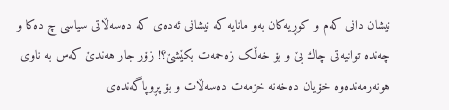نیشان دانی كه‌م و كوڕیه‌كان به‌و مانایه كه نیشانی ئه‌ده‌ی كه ده‌سه‌ڵاتی سیاسی چ ده‌كا و چه‌نده توانیه‌تی چاك بێ و بۆ خه‌ڵک زه‌حمه‌ت بكێشێ؟! زۆر جار هه‌ندێ كه‌س به ناوی هونه‌رمه‌نده‌وه خۆیان ده‌خه‌نه خزمه‌ت ده‌سه‌ڵات و بۆ پڕوپاگه‌نده‌ی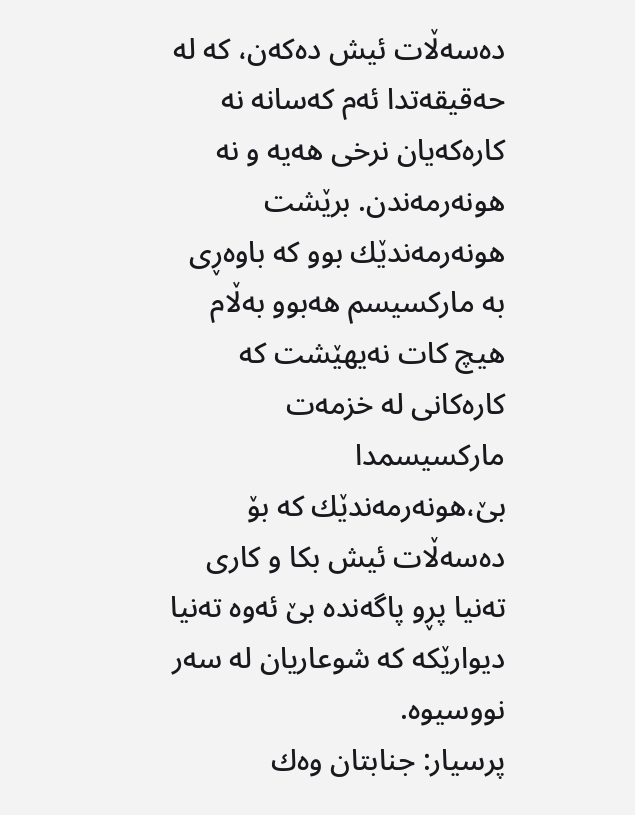ده‌سه‌ڵات ئیش ده‌كه‌ن، كه له حه‌قیقه‌تدا ئه‌م كه‌سانه نه كاره‌كه‌یان نرخی هه‌یه و نه هونه‌رمه‌ندن. برێشت هونه‌رمه‌ندێك بوو كه باوه‌ڕی به ماركسیسم هه‌بوو به‌ڵام هیچ كات نه‌یهێشت كه كاره‌كانی له خزمه‌ت ماركسیسمدا بێ،هونه‌رمه‌ندێك كه بۆ ده‌سه‌ڵات ئیش بكا و كاری ته‌نیا پڕو پاگه‌نده بێ ئه‌وه ته‌نیا دیوارێكه كه شوعاریان له سه‌ر نووسیوه.
پرسیار: جنابتان وه‌ك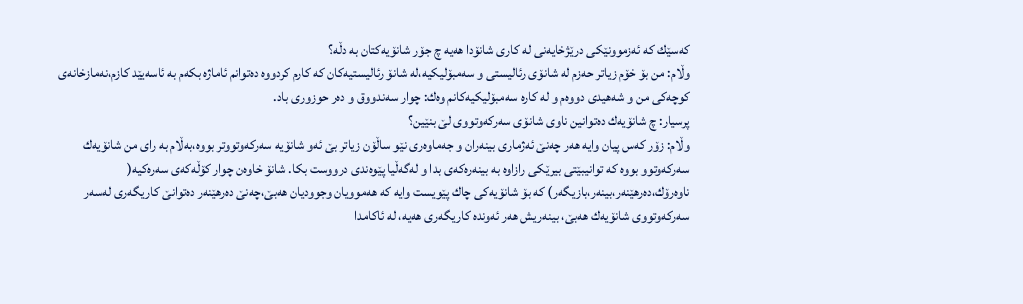كه‌سێك كه ئه‌زموونێكی درێژخایه‌نی له كاری شانۆدا هه‌یه چ جۆر شانۆیه‌كتان به دڵه؟
وڵام: من بۆ خۆم زیاتر حه‌زم له شانۆی رئالیستی و سه‌مبۆلیكیه،له شانۆ رئالیستیه‌كان كه كارم كردووه ده‌توانم ئاماژه بكه‌م به ئاسه‌یێد كازم،نه‌مازخانه‌ی كوچه‌كی من و شه‌هیدی دووه‌م و له كاره سه‌مبۆلیكیه‌كانم وه‌ك: چوار سه‌ندووق و ده‌ر حوزوری باد.
پرسیار: چ شانۆیه‌ك ده‌توانین ناوی شانۆی سه‌ركه‌وتووی لێ بنێین؟
وڵام: زۆر كه‌س پیان وایه هه‌ر چه‌نێ ئه‌ژماری بینه‌ران و جه‌ماوه‌ری نێو ساڵۆن زیاتر بێ ئه‌و شانۆیه سه‌ركه‌وتووتر بووه،به‌ڵام به رای من شانۆیه‌ك سه‌ركه‌وتوو بووه كه توانیبێتی بیرێكی رازاوه به بینه‌ره‌كه‌ی بدا و له‌گه‌ڵیا پێوه‌ندی درووست بكا. شانۆ خاوه‌ن چوار كۆڵه‌كه‌ی سه‌ره‌كیه( ناوه‌رۆك،ده‌رهێنه‌ر،بینه‌ر،بازیگه‌ر) كه بۆ شانۆیه‌كی چاك پێویست وایه كه هه‌موویان وجوودیان هه‌بێ،چه‌نێ ده‌رهێنه‌ر ده‌توانێ كاریگه‌ری له‌سه‌ر  سه‌ركه‌وتووی شانۆیه‌ك هه‌بێ، بینه‌ریش هه‌ر ئه‌ونده كاریگه‌ری هه‌یه، له ئاكامدا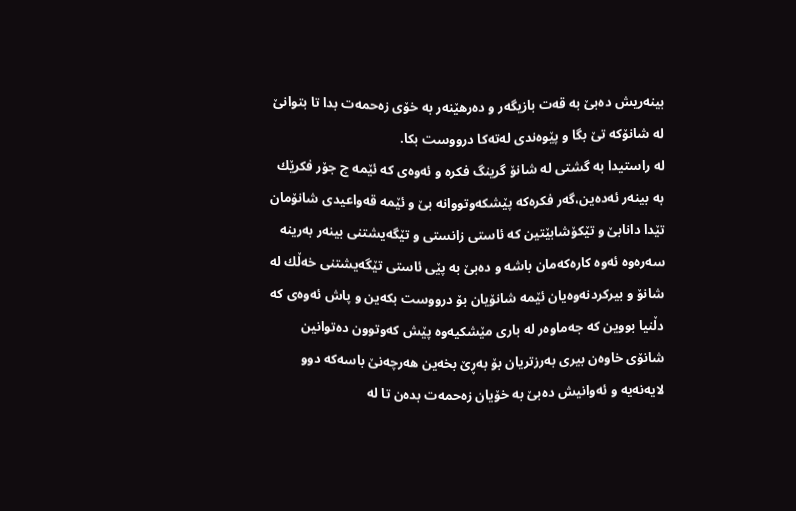بینه‌ریش ده‌بێ به قه‌ت بازیگه‌ر و ده‌رهێنه‌ر به خۆی زه‌حمه‌ت بدا تا بتوانێ له شانۆكه تێ بگا و پێوه‌ندی له‌ته‌كا درووست بكا.
له راستیدا به گشتی له شانۆ گرینگ فكره و ئه‌وه‌ی كه ئێمه چ جۆر فكرێك به بینه‌ر ئه‌ده‌ین،گه‌ر فكره‌كه پێشكه‌وتووانه بێ و ئێمه قه‌واعیدی شانۆمان تێدا دانابێ و تێكۆشابێتین كه ئاستی زانستی و تێگه‌یشتنی بینه‌ر به‌رینه‌ سه‌ره‌وه ئه‌وه كاره‌كه‌مان باشه و ده‌بێ به پێی ئاستی تێگه‌یشتنی خه‌ڵك له شانۆ و بیركردنه‌وه‌یان ئێمه شانۆیان بۆ درووست بكه‌ین و پاش ئه‌وه‌ی كه دڵنیا بووین كه جه‌ماوه‌ر له باری مێشكیه‌وه پێش كه‌وتوون ده‌توانین شانۆی خاوه‌ن بیری به‌رزتریان بۆ به‌ڕێ بخه‌ین هه‌رچه‌نێ باسه‌كه دوو لایه‌نه‌یه و ئه‌وانیش ده‌بێ به خۆیان زه‌حمه‌ت بده‌ن تا له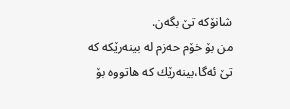شانۆكه تێ بگه‌ن.
من بۆ خۆم حه‌زم له بینه‌رێكه كه تێ ئه‌گا،بینه‌رێك كه هاتووه بۆ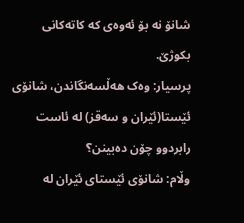شانۆ نه بۆ ئه‌وه‌ی كه كاته‌كانی بكوژێ.
پرسیار: وه‌ک هه‌ڵسه‌نگاندن، شانۆی ئێستا(ئێران و سه‌قز) له ئاست رابردوو چۆن ده‌بینن؟
وڵام: شانۆی ئێستای ئێران له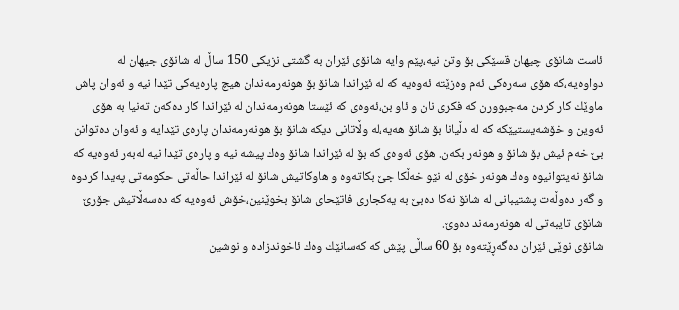ئاست شانۆی چیهان قسێكی بۆ وتن نیه،پێم وایه شانۆی ئێران به گشتی نزیكی 150 ساڵ له شانۆی جیهان له دواوه‌یه،كه هۆی سه‌ره‌كی ئه‌م وه‌زێته ئه‌وه‌یه كه له ئێراندا شانۆ بۆ هونه‌رمه‌ندان هیچ پاره‌یه‌كی تێدا نیه و ئه‌وان پاش ماوێك كار كردن مه‌جبوورن كه فكری نان و ئاو بن،ئه‌وه‌ی كه ئێستا هونه‌رمه‌ندان له ئێراندا كار ده‌كه‌ن ته‌نیا به هۆی ئه‌وین و خۆشه‌یستیێكه كه له دڵیانا بۆ شانۆ هه‌یه،له وڵاتانی دیكه شانۆ بۆ هونه‌رمه‌ندان پاره‌ی تێدایه و ئه‌وان ده‌توانن بێ خه‌م ئیش بۆ شانۆ و هونه‌ر بكه‌ن. هۆی ئه‌وه‌ی كه بۆ له ئێراندا شانۆ وه‌ك پیشه نیه و پاره‌ی تێدا نیه له‌به‌ر ئه‌وه‌یه كه شانۆ نه‌یتوانیوه وه‌ك هونه‌ر خۆی له نێو خه‌ڵكا جێ بكاته‌وه و هاوكاتیش شانۆ له ئێراندا حاڵه‌تی حكومه‌تی په‌یدا كردوه و گه‌ر ده‌وڵه‌ت پشتیبانی له شانۆ نه‌كا ده‌بێ به یه‌كجاری فاتێحای شانۆ بخوێنین،خۆش ئه‌وه‌یه كه ده‌سه‌ڵاتیش جۆرێ شانۆی تایبه‌تی له هونه‌رمه‌ند ده‌وێ.
شانۆی نوێی ئێران ده‌گه‌ڕێته‌وه بۆ 60 ساڵی پێش كه كه‌سانێك وه‌ك ئاخوندزاده و نوشین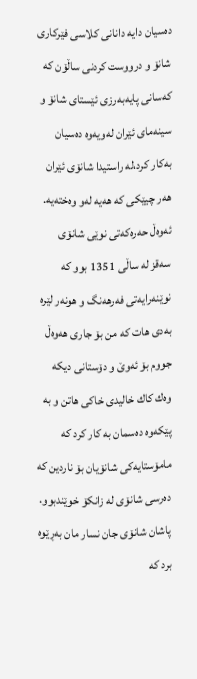ده‌سیان دایه دانانی كلاسی فێركاری شانۆ و درووست كردنی ساڵۆن كه كه‌سانی پایه‌به‌رزی ئێستای شانۆ و سینه‌مای ئێران له‌ویه‌وه ده‌سیان به‌كار كرد،له راستیدا شانۆی ئێران هه‌ر چیێكی كه هه‌یه له‌و وه‌خته‌یه.
ئه‌وه‌ڵ حه‌ره‌كه‌تی نوێی شانۆی سه‌قز له ساڵی 1351 بوو كه نوێنه‌رایه‌تی فه‌رهه‌نگ و هونه‌ر لێره به‌دی هات كه من بۆ جاری هه‌وه‌ڵ جووم بۆ ئه‌وێ و دۆستانی دیكه وه‌ك كاك خالیدی خاكی هاتن و به پێكه‌وه ده‌سمان به كار كرد كه مامۆستایه‌كی شانۆیان بۆ ناردین كه ده‌رسی شانۆی له زانكۆ خوێندبوو. پاشان شانۆی جان نسار مان به‌ڕێوه برد كه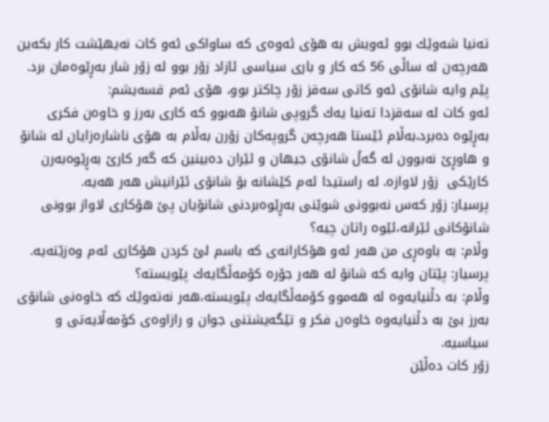ته‌نیا شه‌وێك بوو ئه‌ویش به هۆی ئه‌وه‌ی كه ساواكی ئه‌و كات نه‌یهێشت كار بكه‌ین هه‌رچه‌ن له ساڵی 56 كه كار و باری سیاسی ئازاد زۆر بوو له زۆر شار به‌ڕێوه‌مان برد.
پێم وایه شانۆی ئه‌و كاتی سه‌قز زۆر چاكتر بوو، هۆی ئه‌م قسه‌یشم:
ئه‌و كات له سه‌قزدا ته‌نیا یه‌ك گروپی شانۆ هه‌بوو كه كاری به‌رز و خاوه‌ن فكری به‌ڕێوه‌ ده‌برد،به‌ڵام ئێستا هه‌رچه‌ن گروپه‌كان زۆرن به‌ڵام به هۆی ناشاره‌زایان له شانۆ و هاوڕێ نه‌بوون له گه‌ڵ شانۆی جیهان و ئێران ده‌بینین كه گه‌ر كارێ به‌ڕێوه‌به‌رن كارێكی  زۆر لاوازه. له راستیدا ئه‌م كێشانه بۆ شانۆی ئێرانیش هه‌ر هه‌یه.
پرسیار: زۆر كه‌س نه‌بوونی شوێنی به‌ڕێوه‌بردنی شانۆیان پێ هۆكاری لاواز بوونی شانۆكانی ئێرانه،ئێوه راتان چیه؟
وڵام: به باوه‌ڕی من هه‌ر ئه‌و هۆكارانه‌ی كه باسم لێ كردن هۆكاری ئه‌م وه‌زێته‌یه.
پرسیار: پێتان وایه كه شانۆ له هه‌ر جۆره كۆمه‌ڵگایه‌ك پێویسته؟
وڵام: به دڵنیایه‌وه له هه‌موو كۆمه‌ڵگایه‌ك پێویسته،هه‌ر نه‌ته‌وێك كه خاوه‌نی شانۆی به‌رز بێ به دڵنیایه‌وه خاوه‌ن فكر و تێگه‌یشتنی جوان و رازاوه‌ی كۆمه‌ڵایه‌تی و سیاسیه.
زۆر كات ده‌ڵێن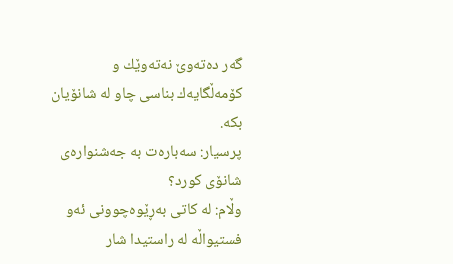گه‌ر ده‌ته‌وێ نه‌ته‌وێك و كۆمه‌ڵگایه‌ك بناسی چاو له شانۆیان بكه.
پرسیار: سه‌باره‌ت به جه‌شنواره‌ی شانۆی كورد؟
وڵام: له كاتی به‌ڕێوه‌چوونی ئه‌و فستیواڵه له راستیدا شار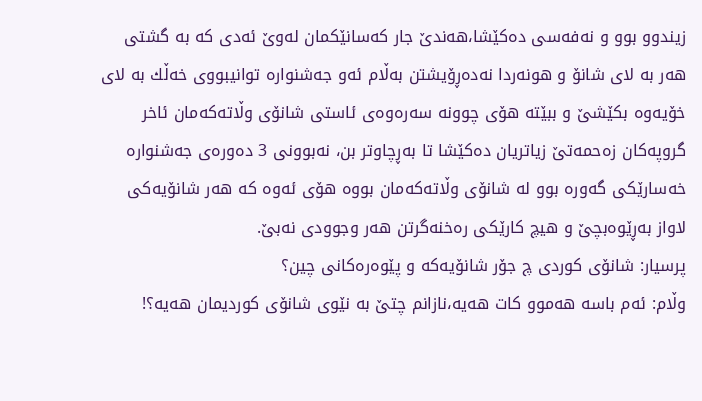زیندوو بوو و نه‌فه‌سی ده‌كێشا،هه‌ندێ جار كه‌سانێكمان له‌وێ ئه‌دی كه به گشتی هه‌ر به لای شانۆ و هونه‌ردا نه‌ده‌ڕۆیشتن به‌ڵام ئه‌و جه‌شنواره توانیبووی خه‌ڵك به لای خۆیه‌وه بكێشێ و ببێته هۆی چوونه سه‌ره‌وه‌ی ئاستی شانۆی وڵاته‌كه‌مان ئاخر گروپه‌كان زه‌حمه‌تێ زیاتریان ده‌كێشا تا به‌ڕچاوتر بن، نه‌بوونی 3 ده‌وره‌ی جه‌شنواره خه‌سارێكی گه‌وره بوو له شانۆی وڵاته‌كه‌مان بووه هۆی ئه‌وه كه هه‌ر شانۆیه‌كی لاواز به‌ڕێوه‌بچێ و هیچ كارێكی ره‌خنه‌گرتن هه‌ر وجوودی نه‌بێ.
پرسیار: شانۆی كوردی چ جۆر شانۆیه‌كه و پێوه‌ره‌كانی چین؟
وڵام: ئه‌م باسه هه‌موو كات هه‌یه،نازانم چتێ به نێوی شانۆی كوردیمان هه‌یه؟!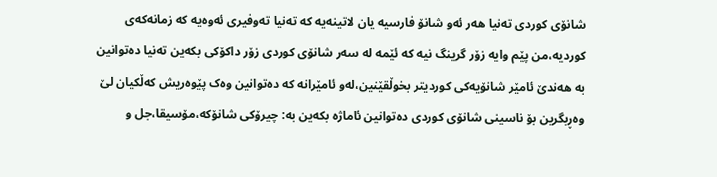شانۆی كوردی ته‌نیا هه‌ر ئه‌و شانۆ فارسیه یان لاتینه‌‌یه كه ته‌نیا ته‌وفیری ئه‌وه‌یه كه زمانه‌كه‌ی كوردیه،من پێم وایه زۆر گرینگ نیه كه ئێمه له سه‌ر شانۆی كوردی زۆر داكۆكی بكه‌ین ته‌نیا ده‌توانین به هه‌ندێ ئامێر شانۆیه‌كی كوردیتر بخوڵقێنین،له‌و ئامێرانه كه ده‌توانین وه‌ک پێوه‌ریش كه‌ڵكیان لێ وه‌ڕبگرین بۆ ناسینی شانۆی كوردی ده‌توانین ئاماژه بكه‌ین به: چیرۆكی شانۆكه،مۆسیقا،جل و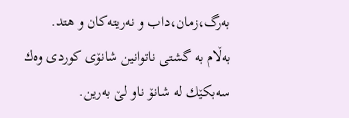به‌رگ،زمان،داب و نه‌ریته‌كان و هتد.
به‌ڵام به گشتی ناتوانین شانۆی كوردی وه‌ك سه‌بكێك له شانۆ ناو لێ به‌رین.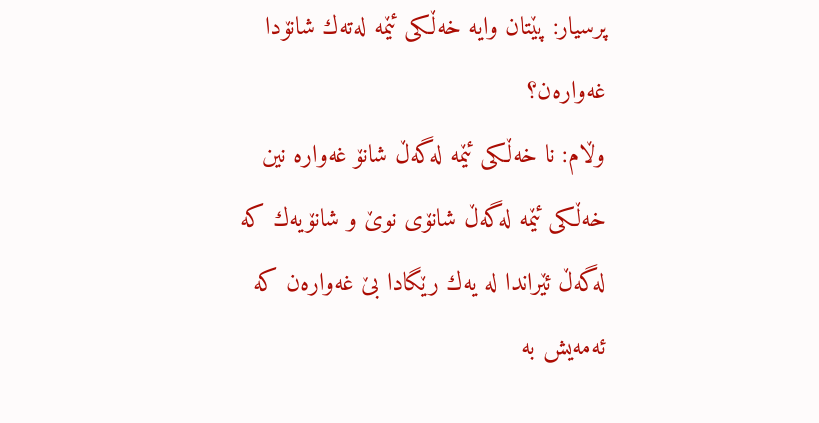پرسیار: پێتان وایه خه‌ڵكی ئێمه له‌ته‌ك شانۆدا غه‌واره‌ن؟
وڵام: نا خه‌ڵکی ئێمه له‌گه‌ڵ شانۆ غه‌واره نین خه‌ڵكی ئێمه له‌گه‌ڵ شانۆی نوێ و شانۆیه‌ك كه له‌گه‌ڵ ئێراندا له یه‌ك رێگادا بێ غه‌واره‌ن كه ئه‌مه‌یش به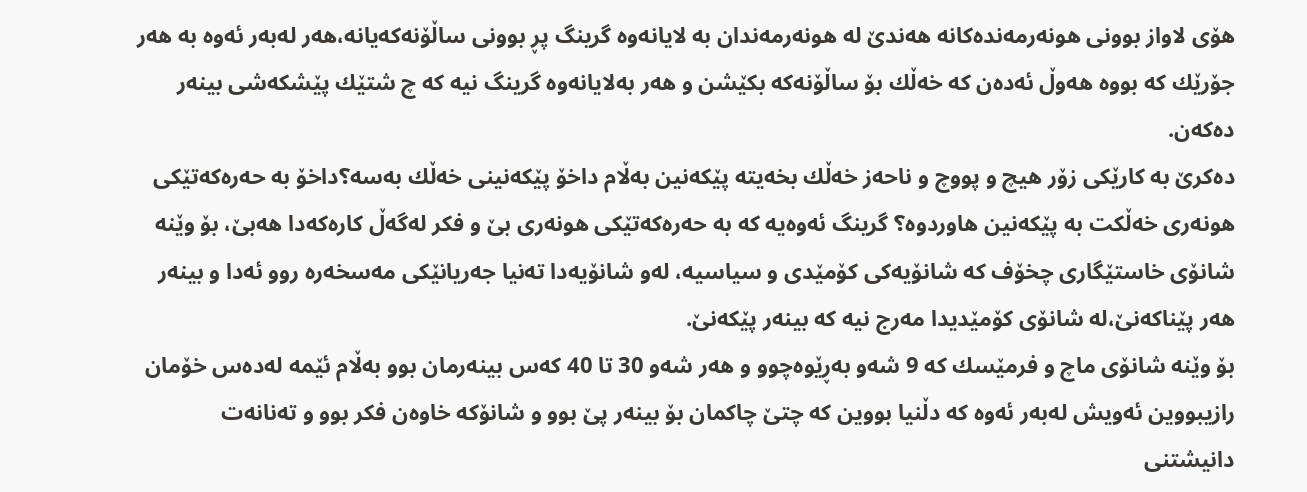هۆی لاواز بوونی هونه‌رمه‌نده‌كانه هه‌ندێ له هونه‌رمه‌ندان به لایانه‌وه گرینگ پڕ بوونی ساڵۆنه‌كه‌یانه،هه‌ر له‌به‌ر ئه‌وه به هه‌ر جۆرێك كه بووه هه‌وڵ ئه‌ده‌ن كه خه‌ڵك بۆ ساڵۆنه‌كه بكێشن و هه‌ر به‌لایانه‌وه گرینگ نیه كه چ شتێك پێشكه‌شی بینه‌ر ده‌كه‌ن.
ده‌كرێ به كارێكی زۆر هیچ و پووچ و ناحه‌ز خه‌ڵك بخه‌یته پێكه‌نین به‌ڵام داخۆ پێكه‌نینی خه‌ڵك به‌سه؟داخۆ به حه‌ره‌كه‌تێكی هونه‌ری خه‌ڵكت به پێكه‌نین هاوردوه؟ گرینگ ئه‌وه‌یه كه به حه‌ره‌كه‌تێكی هونه‌ری بێ و فكر له‌گه‌ڵ كاره‌كه‌دا هه‌بێ، بۆ وێنه شانۆی خاستێگاری چخۆف كه شانۆیه‌كی كۆمێدی و سیاسیه، له‌و شانۆیه‌دا ته‌نیا جه‌ریانێكی مه‌سخه‌ره روو ئه‌دا و بینه‌ر هه‌ر پێناكه‌نێ،له شانۆی كۆمێدیدا مه‌رج نیه كه بینه‌ر پێكه‌نێ.
بۆ وێنه‌ شانۆی ماچ و فرمێسك كه 9 شه‌و به‌ڕێوه‌چوو و هه‌ر شه‌و 30 تا 40 كه‌س بینه‌رمان بوو به‌ڵام ئێمه له‌ده‌س خۆمان رازیبووین ئه‌ویش له‌به‌ر ئه‌وه كه دڵنیا بووین كه چتێ چاكمان بۆ بینه‌ر پێ بوو و شانۆكه خاوه‌ن فكر بوو و ته‌نانه‌ت دانیشتنی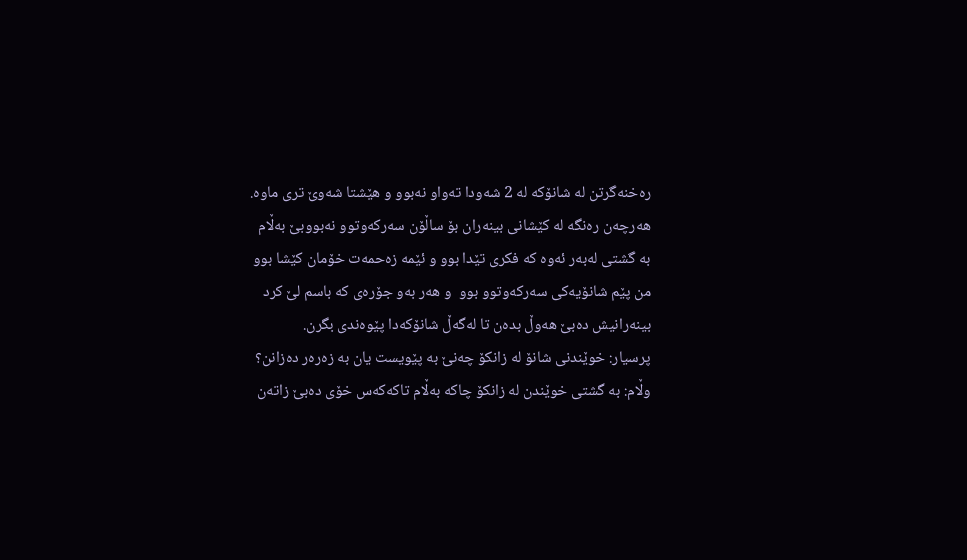ره‌خنه‌گرتن له شانۆكه له 2 شه‌ودا ته‌واو نه‌بوو و هێشتا شه‌وێ تری ماوه.
هه‌رچه‌ن ره‌نگه له كێشانی بینه‌ران بۆ ساڵۆن سه‌ركه‌وتوو نه‌بووبێ به‌ڵام به گشتی له‌به‌ر ئه‌وه كه فكری تێدا بوو و ئێمه زه‌حمه‌ت خۆمان كێشا بوو من پێم شانۆیه‌كی سه‌ركه‌وتوو بوو  و هه‌ر به‌و جۆره‌ی كه باسم لێ كرد بینه‌رانیش ده‌بێ هه‌وڵ بده‌ن تا له‌گه‌ڵ شانۆكه‌دا پێوه‌ندی بگرن.
پرسیار: خوێندنی شانۆ له زانكۆ چه‌نێ به پێویست یان به زه‌ره‌ر ده‌زانن؟
وڵام: به گشتی خوێندن له زانكۆ چاكه به‌ڵام تاكه‌كه‌س خۆی ده‌بێ زاته‌ن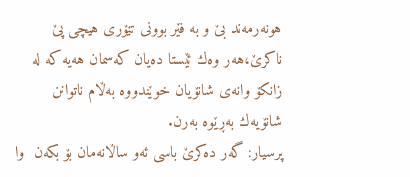هونه‌رمه‌ند بێ و به فێر بوونی تێۆری هیچی پێ ناكرێ،هه‌ر وه‌ك ئێستا ده‌یان كه‌سمان هه‌یه كه له زانكۆ وانه‌ی شانۆیان خوێندووه به‌ڵام ناتوانن شانۆیه‌ك به‌ڕێوه به‌رن.
پرسیار: گه‌ر ده‌كرێ باسی ئه‌و ساڵانه‌مان بۆ بكه‌ن  وا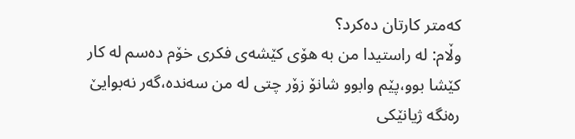كه‌متر كارتان ده‌كرد؟
وڵام: له راستیدا من به هۆی كێشه‌ی فكری خۆم ده‌سم له كار كێشا بوو،پێم وابوو شانۆ زۆر چتی له من سه‌نده،گه‌ر نه‌بوایێ ره‌نگه ژیانێكی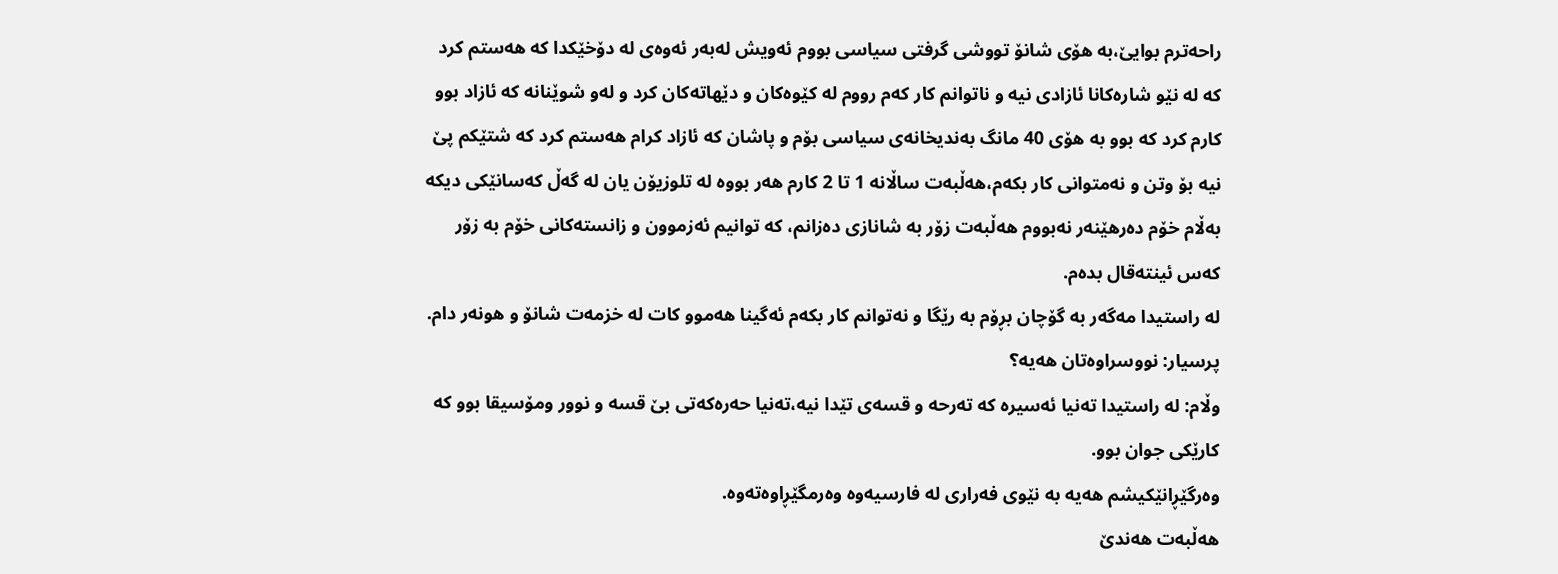راحه‌ترم بوایێ،به هۆی شانۆ تووشی گرفتی سیاسی بووم ئه‌ویش له‌به‌ر ئه‌وه‌ی له دۆخێكدا كه هه‌ستم كرد كه له نێو شاره‌كانا ئازادی نیه و ناتوانم كار كه‌م رووم له كێوه‌كان و دێهاته‌كان كرد و له‌و شوێنانه كه ئازاد بوو كارم كرد كه بوو به هۆی 40 مانگ به‌ندیخانه‌ی سیاسی بۆم و پاشان كه ئازاد كرام هه‌ستم كرد كه شتێكم پێ نیه بۆ وتن و نه‌متوانی كار بكه‌م،هه‌ڵبه‌ت ساڵانه 1 تا 2 كارم هه‌ر بووه له تلوزیۆن یان له گه‌ڵ كه‌سانێكی دیكه به‌ڵام خۆم ده‌رهێنه‌ر نه‌بووم هه‌ڵبه‌ت زۆر به شانازی ده‌زانم، كه توانیم ئه‌زموون و زانسته‌كانی خۆم به زۆر كه‌س ئینته‌قال بده‌م.
له راستیدا مه‌گه‌ر به گۆچان بڕۆم به رێگا و نه‌توانم كار بكه‌م ئه‌گینا هه‌موو كات له خزمه‌ت شانۆ و هونه‌ر دام.
پرسیار: نووسراوه‌تان هه‌یه؟
وڵام: له راستیدا ته‌نیا ئه‌سیره كه ته‌رحه و قسه‌ی تێدا نیه،ته‌نیا حه‌ره‌كه‌تی بێ قسه و نوور ومۆسیقا بوو كه كارێكی جوان بوو.
وه‌رگێڕانێكیشم هه‌یه به نێوی فه‌راری له فارسیه‌وه وه‌رمگێڕاوه‌ته‌وه.
هه‌ڵبه‌ت هه‌ندێ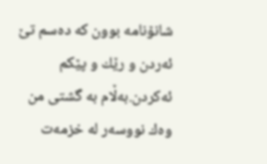شانۆنامه بوون كه ده‌سم تێ ئه‌ردن و رێك و پێكم ئه‌كردن.به‌ڵام به گشتی من وه‌ك نووسه‌ر له خزمه‌ت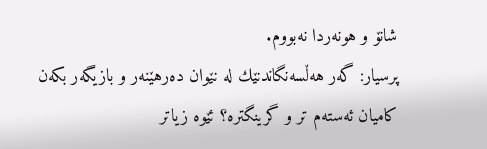شانۆ و هونه‌ردا نه‌بووم.
پرسیار: گه‌ر هه‌ڵسه‌نگاندنێك له نێوان ده‌رهێنه‌ر و بازیگه‌ر بكه‌ن كامیان ئه‌سته‌م تر و گرینگتره؟ ئێوه زیاتر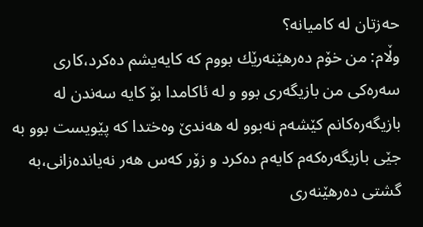حه‌زتان له كامیانه؟
وڵام: من خۆم ده‌رهێنه‌رێك بووم كه كایه‌یشم ده‌كرد،كاری سه‌ره‌كی من بازیگه‌ری بوو و له ئاكامدا بۆ كایه سه‌ندن له بازیگه‌ره‌كانم كێشه‌م نه‌بوو له هه‌ندێ وه‌ختدا كه پێویست بوو به جێی بازیگه‌ره‌كه‌م كایه‌م ده‌كرد و زۆر كه‌س هه‌ر نه‌یانده‌زانی،به گشتی ده‌رهێنه‌ری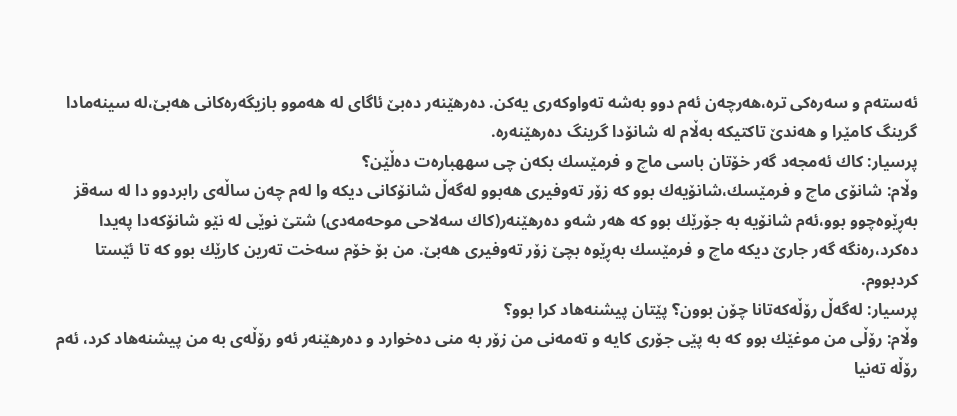ئه‌سته‌م و سه‌ره‌كی تره،هه‌رچه‌ن ئه‌م دوو به‌شه‌ ته‌واوكه‌ری یه‌كن. ده‌رهێنه‌ر ده‌بێ ئاگای له هه‌موو بازیگه‌ره‌كانی هه‌بێ،له سینه‌مادا گرینگ كامێرا و هه‌ندێ تاكتیكه به‌ڵام له شانۆدا گرینگ ده‌رهێنه‌ره.
پرسیار: كاك ئه‌مجه‌د گه‌ر خۆتان باسی ماچ و فرمێسك بكه‌ن چی سههباره‌ت ده‌‌ڵێن؟
وڵام: شانۆی ماچ و فرمێسك،شانۆیه‌ك بوو كه زۆر ته‌وفیری هه‌بوو له‌گه‌ڵ شانۆكانی دیكه وا له‌م چه‌ن ساڵه‌ی رابردوو دا له سه‌قز به‌ڕێوه‌چوو بوو،ئه‌م شانۆیه به جۆرێك بوو كه هه‌ر شه‌و ده‌رهێنه‌ر(كاك سه‌لاحی موحه‌مه‌دی) شتێ نوێی له نێو شانۆكه‌دا په‌یدا ده‌كرد،ره‌نگه گه‌ر جارێ دیكه ماچ و فرمێسك به‌ڕێوه بچێ زۆر ته‌وفیری هه‌بێ. من بۆ خۆم سه‌خت ته‌رین كارێك بوو كه تا ئێستا كردبووم.
پرسیار: له‌گه‌ڵ رۆڵه‌كه‌تانا چۆن بوون؟ پێتان پیشنه‌هاد كرا بوو؟
وڵام: رۆڵی من موغێك بوو كه به پێی جۆری كایه و ته‌مه‌نی من زۆر به منی ده‌خوارد و ده‌رهێنه‌ر ئه‌و رۆڵه‌ی به من پیشنه‌هاد كرد، ئه‌م رۆڵه ته‌نیا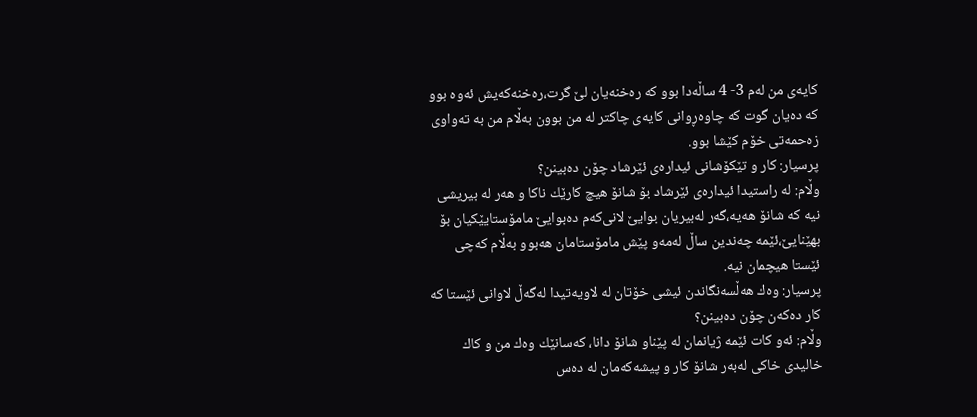كایه‌ی من له‌م 3- 4 ساڵه‌دا بوو كه ره‌خنه‌یان لێ گرت،ره‌خنه‌كه‌یش ئه‌وه بوو كه ده‌یان گوت كه چاوه‌ڕوانی كایه‌ی چاكتر له من بوون به‌ڵام من به ته‌واوی زه‌حمه‌تی خۆم كێشا بوو.
پرسیار: كار و تێكۆشانی ئیداره‌ی ئێرشاد چۆن ده‌بینن؟
وڵام: له راستیدا ئیداره‌ی ئێرشاد بۆ شانۆ هیچ كارێك ناكا و هه‌ر له بیریشی نیه كه شانۆ هه‌یه،گه‌ر له‌بیریان بوایێ لانی‌كه‌م ده‌بوایێ مامۆستایێكیان بۆ بهێنایێ،ئێمه چه‌ندین ساڵ له‌مه‌و پێش مامۆستامان هه‌بوو به‌ڵام كه‌چی ئێستا هیچمان نیه.
پرسیار: وه‌ك هه‌ڵسه‌نگاندن ئیشی خۆتان له لاویه‌تیدا له‌گه‌ڵ لاوانی ئێستا كه كار ده‌كه‌ن چۆن ده‌بینن؟
وڵام: ئه‌و كات ئێمه ژیانمان له پێناو شانۆ دانا، كه‌سانێك وه‌ك من و كاك خالیدی خاكی له‌به‌ر شانۆ كار و پیشه‌كه‌مان له ده‌س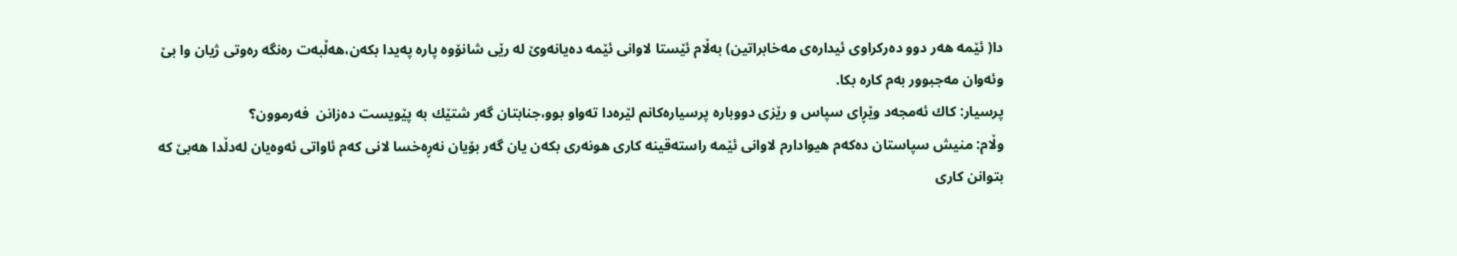دا( ئێمه هه‌ر دوو ده‌ركراوی ئیداره‌ی مه‌خابراتین) به‌ڵام ئێستا لاوانی ئێمه ده‌یانه‌وێ له رێی شانۆوه پاره‌ په‌یدا بكه‌ن،هه‌ڵبه‌ت ره‌نگه ره‌وتی ژیان وا بێ وئه‌وان مه‌جبوور به‌م كاره بكا.
پرسیار: كاك ئه‌مجه‌د وێڕای سپاس و رێزی دووباره پرسیاره‌كانم لێره‌دا ته‌واو بوو،جنابتان گه‌ر شتێك به پێویست ده‌زانن  فه‌رموون؟
وڵام: منیش سپاستان ده‌كه‌م هیوادارم لاوانی ئێمه راسته‌قینه كاری هونه‌ری بكه‌ن یان گه‌ر بۆیان نه‌ڕه‌خسا لانی كه‌م ئاواتی ئه‌وه‌یان له‌دڵدا هه‌بێ كه بتوانن كاری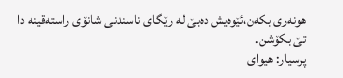هونه‌ری بكه‌ن،ئێوه‌یش ده‌بێ له رێگای ناسندنی شانۆی راسته‌قینه دا تێ بكۆشن.
پرسیار: هیوای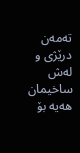ته‌مه‌ن درێژی و له‌ش ساخیمان هه‌یه بۆ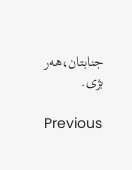جنابتان،هه‌ر بژی.

Previous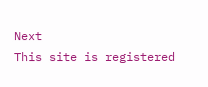Next
This site is registered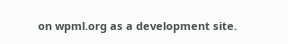on wpml.org as a development site.